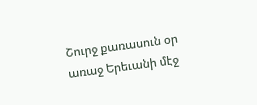Շուրջ քառասուն օր առաջ Երեւանի մէջ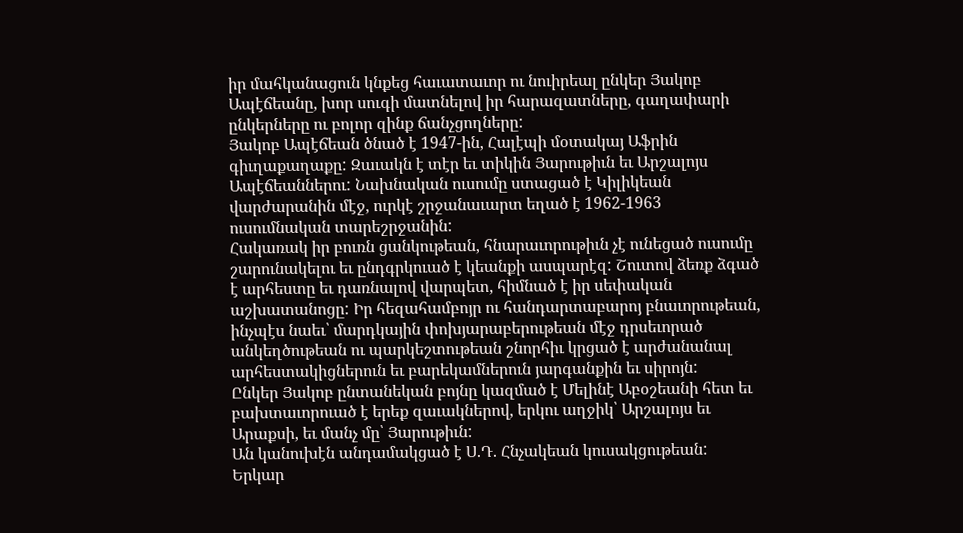իր մահկանացուն կնքեց հաւատաւոր ու նուիրեալ ընկեր Յակոբ Ապէճեանը, խոր սուգի մատնելով իր հարազատները, գաղափարի ընկերները ու բոլոր զինք ճանչցողները:
Յակոբ Ապէճեան ծնած է 1947-ին, Հալէպի մօտակայ Աֆրին գիւղաքաղաքը: Զաւակն է տէր եւ տիկին Յարութիւն եւ Արշալոյս Ապէճեաններու: Նախնական ուսումը ստացած է Կիլիկեան վարժարանին մէջ, ուրկէ շրջանաւարտ եղած է 1962-1963 ուսումնական տարեշրջանին:
Հակառակ իր բուռն ցանկութեան, հնարաւորութիւն չէ ունեցած ուսումը շարունակելու եւ ընդգրկուած է կեանքի ասպարէզ: Շուտով ձեռք ձգած է արհեստը եւ դառնալով վարպետ, հիմնած է իր սեփական աշխատանոցը: Իր հեզահամբոյր ու հանդարտաբարոյ բնաւորութեան, ինչպէս նաեւ՝ մարդկային փոխյարաբերութեան մէջ դրսեւորած անկեղծութեան ու պարկեշտութեան շնորհիւ կրցած է արժանանալ արհեստակիցներուն եւ բարեկամներուն յարգանքին եւ սիրոյն:
Ընկեր Յակոբ ընտանեկան բոյնը կազմած է Մելինէ Աբօշեանի հետ եւ բախտաւորուած է երեք զաւակներով, երկու աղջիկ՝ Արշալոյս եւ Արաքսի, եւ մանչ մը՝ Յարութիւն:
Ան կանուխէն անդամակցած է Ս.Դ. Հնչակեան կուսակցութեան: Երկար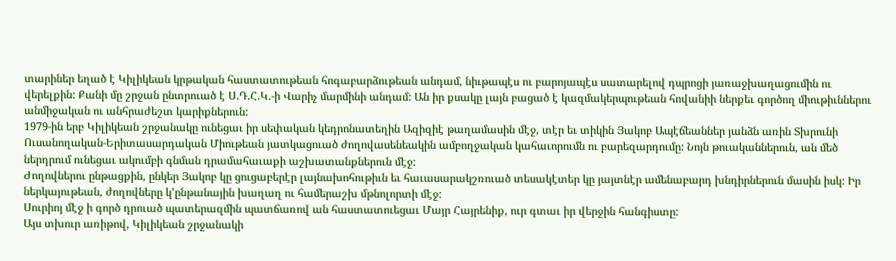տարիներ եղած է Կիլիկեան կրթական հաստատութեան հոգաբարձութեան անդամ, նիւթապէս ու բարոյապէս սատարելով դպրոցի յառաջխաղացումին ու վերելքին: Քանի մը շրջան ընտրուած է Ս.Դ.Հ.Կ.-ի Վարիչ մարմինի անդամ: Ան իր քսակը լայն բացած է կազմակերպութեան հովանիի ներքեւ գործող միութիւններու անմիջական ու անհրաժեշտ կարիքներուն:
1979-ին երբ Կիլիկեան շրջանակը ունեցաւ իր սեփական կեդրոնատեղին Ազիզիէ թաղամասին մէջ, տէր եւ տիկին Յակոբ Ապէճեաններ յանձն առին Տխրունի Ուսանողական-Երիտասարդական Միութեան յատկացուած ժողովասենեակին ամբողջական կահաւորումն ու բարեզարդումը: Նոյն թուականներուն, ան մեծ ներդրում ունեցաւ ակումբի գնման դրամահաւաքի աշխատանքներուն մէջ:
Ժողովներու ընթացքին, ընկեր Յակոբ կը ցուցաբերէր լայնախոհութիւն եւ հաւասարակշռուած տեսակէտեր կը յայտնէր ամենաբարդ խնդիրներուն մասին իսկ: Իր ներկայութեան, ժողովները կ’ընթանային խաղաղ ու համերաշխ մթնոլորտի մէջ:
Սուրիոյ մէջ ի գործ դրուած պատերազմին պատճառով ան հաստատուեցաւ Մայր Հայրենիք, ուր գտաւ իր վերջին հանգիստը:
Այս տխուր առիթով, Կիլիկեան շրջանակի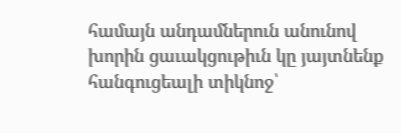համայն անդամներուն անունով խորին ցաւակցութիւն կը յայտնենք հանգուցեալի տիկնոջ՝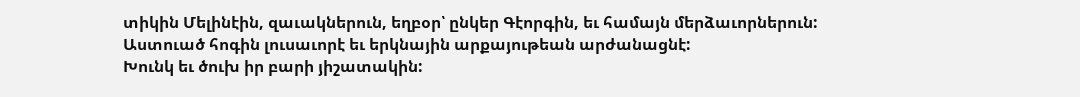տիկին Մելինէին, զաւակներուն, եղբօր՝ ընկեր Գէորգին, եւ համայն մերձաւորներուն:
Աստուած հոգին լուսաւորէ եւ երկնային արքայութեան արժանացնէ:
Խունկ եւ ծուխ իր բարի յիշատակին: